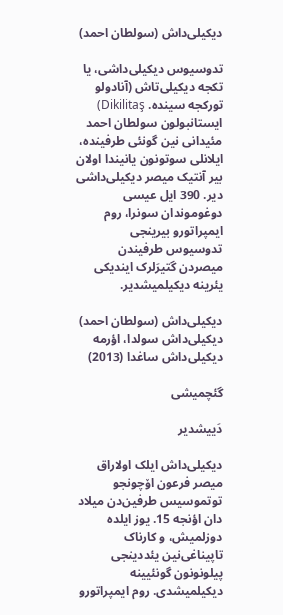دیکیلی‌داش (سولطان احمد)

تدوسیوس دیکیلی‌داشی، یا تکجه دیکیلی‌تاش (آنادولو تورکجه سینده. Dikilitaş) ایستانبولون سولطان احمد مئیدانی نین گونئی طرفینده، ایلانلی سوتونون یانیندا اولان بیر آنتیک میصر دیکیلی‌داشی دیر. 390 ایل عیسی دوغوموندان سونرا، روم ایمپراتورو بیرینجی تدوسیوس طرفیندن میصردن گتیرَلرک ایندیکی یئرینه دیکیلمیشدیر.

دیکیلی‌داش (سولطان احمد)
دیکیلی‌داش سولدا، اؤرمه دیکیلی‌داش ساغدا (2013)

گئچمیشی

دَییشدیر

دیکیلی‌داش ایلک اولاراق میصر فرعون اۆچونجو توتموسیس طرفین‌دن میلاد دان اؤنجه 15. یوز ایلده دوزلمیش، و کارناک تاپیناغی‌نین یئددینجی پیلونونون گونئیینه دیکیلمیشدی. روم ایمپراتورو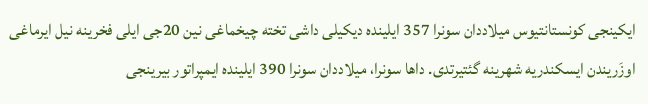ایکینجی کونستانتیوس میلاددان سونرا 357 ایلینده دیکیلی داشی تخته چیخماغی نین 20جی ایلی فخرینه نیل ایرماغی اوزَریندن ایسکندریه شهرینه گئتیرتدی. داها سونرا، میلاددان سونرا 390 ایلینده ایمپراتور بیرینجی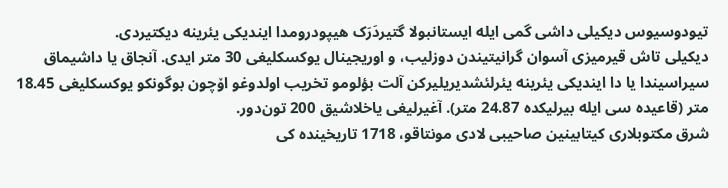تیودوسیوس دیکیلی داشی گمی ایله ایستانبولا گتیردَرَک هیپودرومدا ایندیکی یئرینه دیکتیردی.
دیکیلی تاش قیرمیزی آسوان گرانیتیندن دوزلیب، و اوریجینال یوکسکلیغی 30 متر ایدی. آنجاق یا داشیماق سیراسیندا یا دا ایندیکی یئرینه یئرلئشدیریلیرکن آلت بؤلومو تخریب اولدوغو اۆچون بوگونکو یوکسکلیغی 18.45 متر (قاعیده سی ایله بیرلیکده 24.87 متر). آغیرلیغی یاخلاشیق 200 تون‌دور.
شرق مکتوبلاری کیتابینین صاحیبی لادی مونتاقو، 1718 تاریخینده کی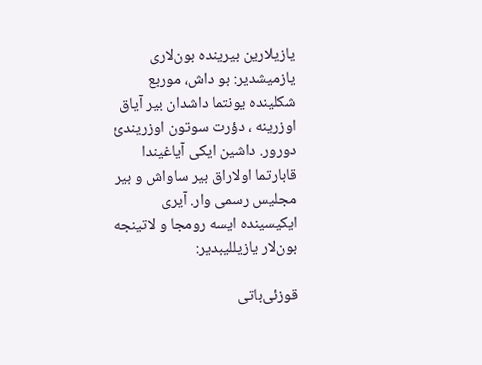یازیلارین بیرینده بون‌لاری یازمیشدیر: بو داش، موربع شکلینده یونتما داشدان بیر آیاق اوزرینه ، دؤرت سوتون اوزریندئ دورور. داشین ایکی آیاغیندا قابارتما اولاراق بیر ساواش و بیر مجلیس رسمی وار. آیری ایکیسینده ایسه رومجا و لاتینجه بون‌لار یازیللیبدیر:

قوزئی‌باتی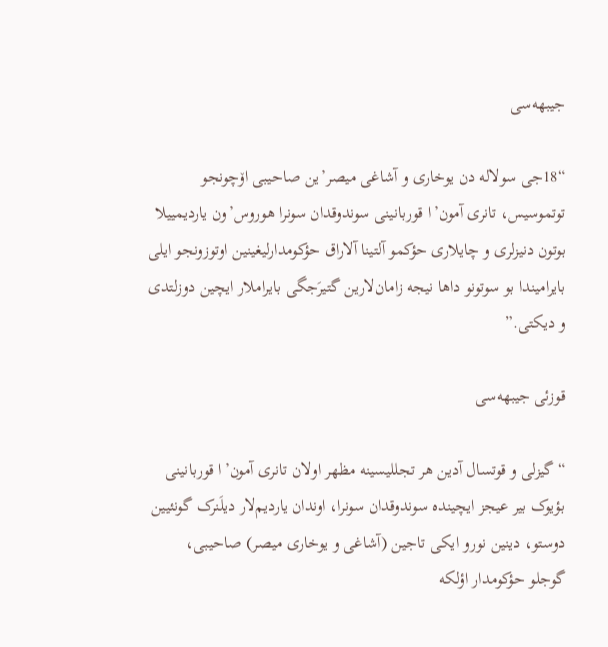جیبهه‌سی

“18جی سولاله دن یوخاری و آشاغی میصر’ین صاحیبی اۆچونجو توتموسیس، تانری آمون’ا قوربانینی سوندوقدان سونرا هوروس’ون یاردیمییلا بوتون دنیزلری و چایلاری حؤکمو آلتینا آلاراق حؤکومدارلیغینین اوتوزونجو ایلی بایرامیندا بو سوتونو داها نیجه زامان‌لارین گتیرَجگی بایراملار ایچین دوزلتدی و دیکتی.”

قوزئی جیبهه‌سی

“گیزلی و قوتسال آدین هر تجللیسینه مظهر اولان تانری آمون’ا قوربانینی بؤیوک بیر عیجز ایچینده سوندوقدان سونرا، اوندان یاردیم‌لار دیلَنرک گونئیین دوستو، دینین نورو ایکی تاجین (آشاغی و یوخاری میصر) صاحیبی، گوجلو حؤکومدار اؤلکه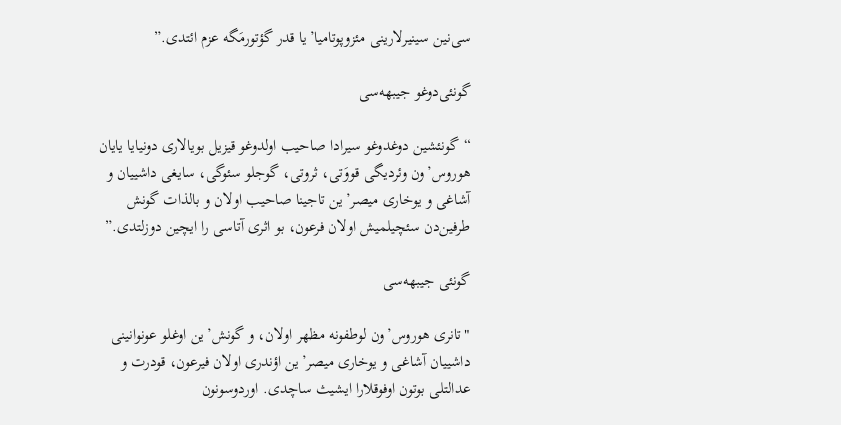سی‌نین سینیرلارینی مئزوپوتامیا’یا قدر گؤتورمَگه عزم ائتدی.”

گونئی‌دوغو جیبهه‌سی

“گونئشین دوغدوغو سیرادا صاحیب اولدوغو قیزیل بویالاری دونیایا یایان هوروس’ون وئردیگی قووَتی، ثروتی، گوجلو سئوگی، سایغی داشییان و آشاغی و یوخاری میصر’ین تاجینا صاحیب اولان و بالذات گونش طرفین‌دن سئچیلمیش اولان فرعون، بو اثری آتاسی را ایچین دوزلتدی.”

گونئی جیبهه‌سی

"تانری هوروس’ون لوطفونه مظهر اولان، و گونش’ین اوغلو عونوانینی داشییان آشاغی و یوخاری میصر’ین اؤندری اولان فیرعون، قودرت و عدالتلی بوتون اوفوقلارا ایشیث ساچدی. اوردوسونون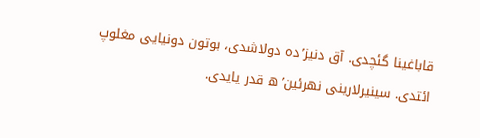قاباغینا گئچدی. آق دنیز’ده دولاشدی، بوتون دونیایی مغلوپ ائتدی. سینیرلارینی نهرئین’ه قدر یایدی.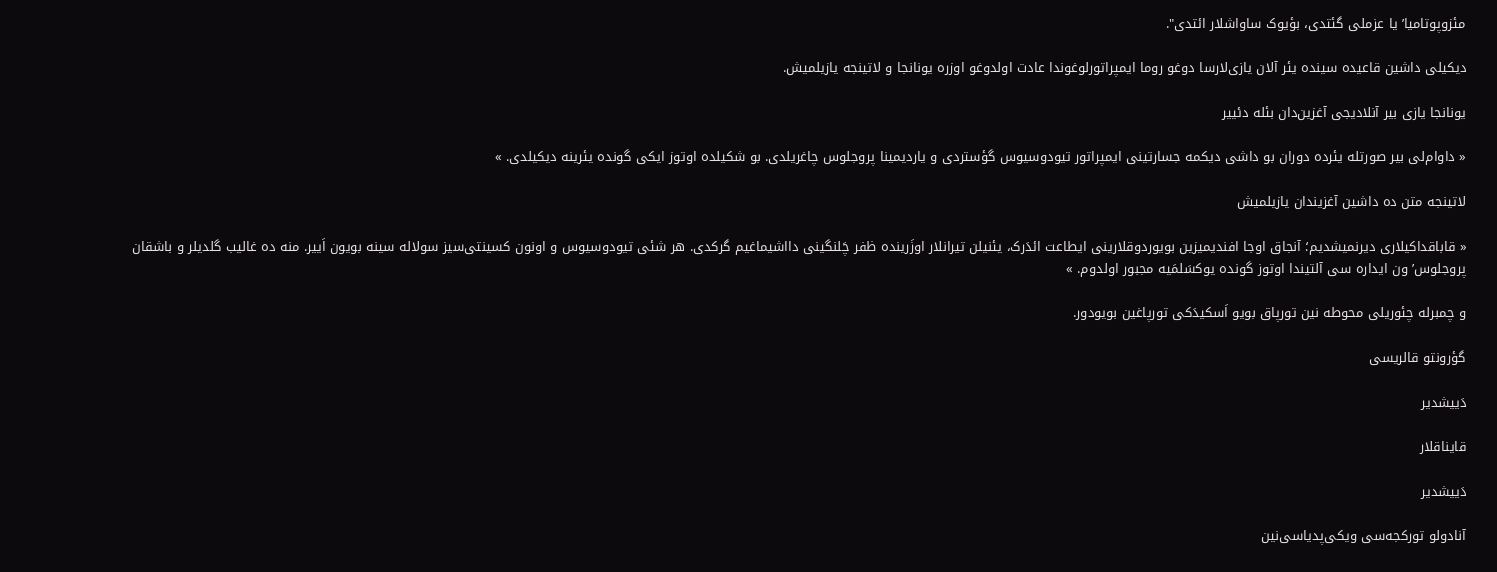مئزوپوتامیا’یا عزملی گئتدی، بؤیوک ساواشلار ائتدی".

دیکیلی داشین قاعیده سینده یئر آلان یازی‌لارسا دوغو روما ایمپراتورلوغوندا عادت اولدوغو اوزره یونانجا و لاتینجه یازیلمیش.

یونانجا یازی بیر آنلادیجی آغزین‌دان بئله دئییر

« داوام‌لی بیر صورتله یئرده دوران بو داشی دیکمه جسارتینی ایمپراتور تیودوسیوس گؤستردی و یاردیمینا پروجلوس چاغریلدی. بو شکیلده اوتوز ایکی گونده یئرینه دیکیلدی. »

لاتینجه متن ده داشین آغزیندان یازیلمیش

« قاباقداکیلاری دیرنمیشدیم؛ آنجاق اوجا افندیمیزین بویوردوقلارینی ایطاعت ائدَرک، یئنیلن تیرانلار اوزَرینده ظفر چَلنگینی دااشیماغیم گرکدی. هر شئی تیودوسیوس و اونون کسینتی‌سیز سولاله سینه بویون اَییر. منه ده غالیب گلدیلر و باشقان پروجلوس’ون ایداره سی آلتیندا اوتوز گونده یوکسَلمَیه مجبور اولدوم. »

و چمبرله چئوریلی محوطه نین تورپاق بویو اَسکیدَکی تورپاغین بویودور.

گؤرونتو قالریسی

دَییشدیر

قایناقلار

دَییشدیر

آنادولو تورکجه‌سی ویکی‌پدیاسی‌نین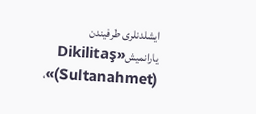ایشلدنلری طرفیندن یارانمیش«Dikilitaş (Sultanahmet)»،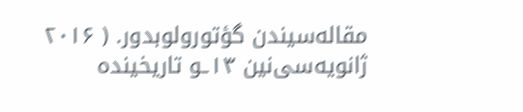مقاله‌سیندن گؤتورولوبدور. ( ۲۰۱۶ ژانویه‌سی‌نین ۱۳ـو تاریخینده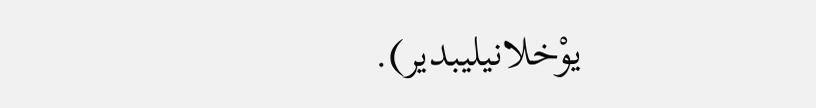یوْخلانیلیبدیر).